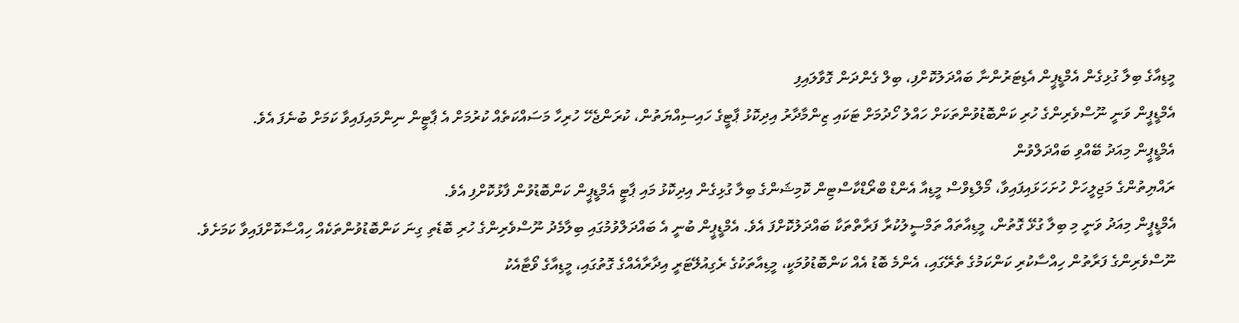މީޑިއާގެ ބިލާ ގުޅިގެން އެމްޑީޕީން އެޑިޓަރުންނާ ބައްދަލުކޮށްފި، ބިލް ގެންދަން ގޮވާލައިފި
އެމްޑީޕީން ވަނީ ނޫސްވެރިންގެ ހުރި ކަންބޮޑުވުންތަކަށް ހައްލު ހޯދުމަށް ޓަކައި ޒިންމާދާރު އިދިކޮޅު ޕާޓީގެ ހައިސިއްޔަތުން، ކުރަންޖެހޭ ހުރިހާ މަސައްކަތެއް ކުރުމަށް އެ ޕާޓީން ނިންމައިފައިވާ ކަމަށް ބުނެފަ އެވެ.
އެމްޑީޕީން މިއަދު ބޭއްވި ބައްދަލްވުން
ރައްޔިތުންގެ މަޖިލީހަށް ހުށަހަޅައިފައިވާ، މޯލްޑިވްސް މީޑިއާ އެންޑް ބްރޯޑްކާސްޓިން ކޮމިޝަންގެ ބިލާ ގުޅިގެން އިދިކޮޅު މައި ޕާޓީ އެމްޑީޕީން ކަންބޮޑުވުން ފާޅުކޮށްފި އެވެ.
އެމްޑީޕީން މިއަދު ވަނީ މި ބިލާ ގުޅޭ ގޮތުން، މީޑިއާތައް ތަމްސީލުކުރާ ފަރާތްތަކާ ބައްދަލުކޮށްފަ އެވެ. އެމްޑީޕީން ބުނީ އެ ބައްދަލްވުމުގައި ބިލާމެދު ނޫސްވެރިންގެ ހުރި ބޮޑެތި ގިނަ ކަންބޮޑުވުންތަކެއް ހިއްސާކޮށްފައިވާ ކަމަށެވެ.
ނޫސްވެރިންގެ ފަރާތުން ހިއްސާކުރި ކަންކަމުގެ ތެރޭގައި، އެންމެ ބޮޑު އެއް ކަންބޮޑުވުމަކީ، މީޑިއާތަކުގެ ރެގިއުލޭޓަރީ އިދާރާއެއްގެ ގޮތުގައި، މީޑިއާގެ ވޯޓާއެކު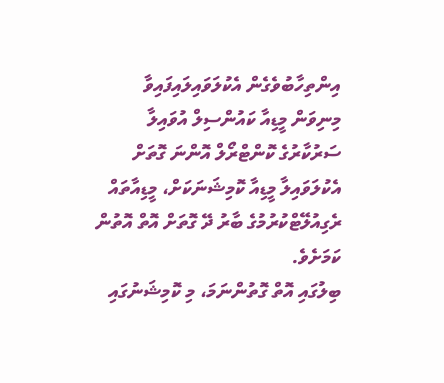އިންތިހާބުވެގެން އެކުލަވައިލައިފައިވާ މިނިވަން މީޑިއާ ކައުންސިލް އުވައިލާ ސަރުކާރުގެ ކޮންޓްރޯލް އޮންނަ ގޮތަށް އެކުލަވައިލާ މީޑިއާ ކޮމިޝަނަކަށް، މީޑިއާތައް ރެގިއުލޭޓްކުރުމުގެ ބާރު ދޭ ގޮތަށް އޮތް އޮތުން ކަމަށެވެ.
ބިލުގައި އޮތް ގޮތުންނަމަ، މި ކޮމިޝަނުގައި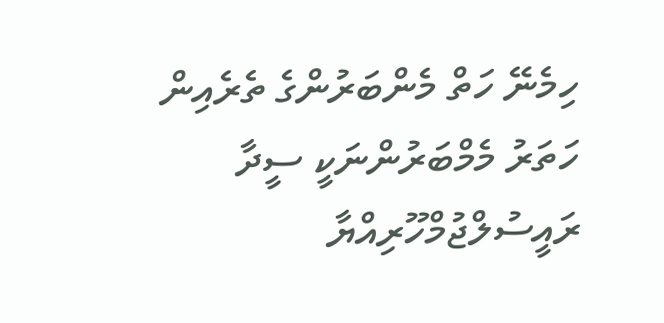ހިމެނޭ ހަތް މެންބަރުންގެ ތެރެއިން ހަތަރު މެމްބަރުންނަކީ ސީދާ ރައީސުލްޖުމްހޫރިއްޔާ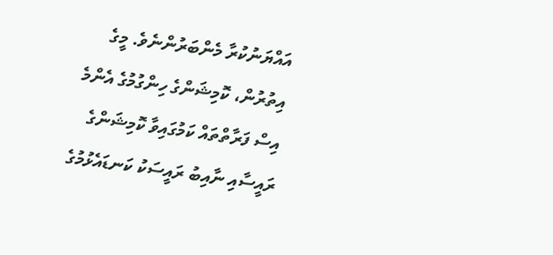އައްޔަނުކުރާ މެންބަރުންނެވެ. މީގެ އިތުރުން، ކޮމިޝަންގެ ހިންގުމުގެ އެންމެ އިސް ފަރާތްތައް ކަމުގައިވާ ކޮމިޝަންގެ ރައީސާއި ނާއިބު ރައީސަކު ކަނޑައެޅުމުގެ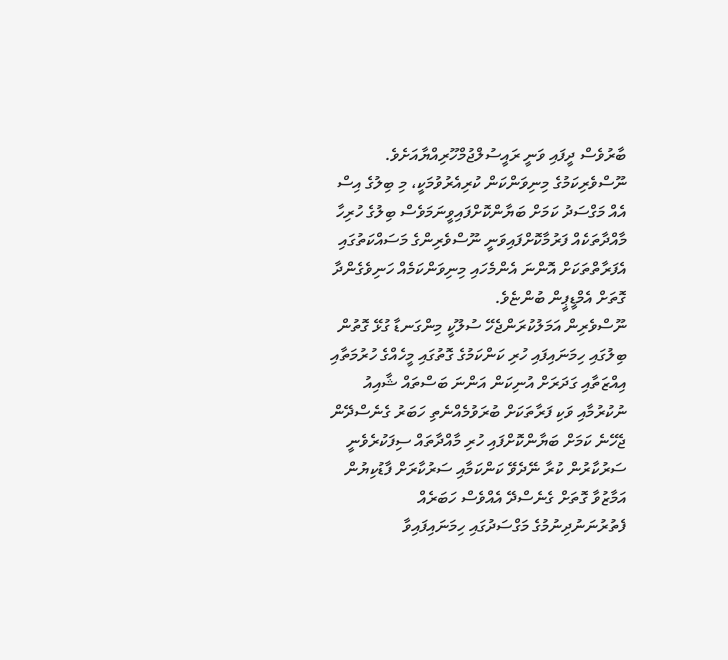ބާރުވެސް ދީފައި ވަނީ ރައީސުލްޖުމްހޫރިއްޔާއަށެވެ. ނޫސްވެރިކަމުގެ މިނިވަންކަން ކުރިއެރުވުމަކީ، މި ބިލުގެ އިސް އެއް މަގްސަދު ކަމަށް ބަޔާންކޮށްފައިވީނަމަވެސް ބިލުގެ ހުރިހާ މާއްދާތަކެއް ފަރުމާކޮށްފައިވަނީ ނޫސްވެރިންގެ މަސައްކަތުގައި އެފަރާތްތަކަށް އޮންނަ އެންމެހައި މިނިވަންކަމެއް ހަނިވެގެންދާ ގޮތަށް އެމްޑީޕީން ބުންޏެވެ.
ނޫސްވެރިން އަމަލުކުރަންޖެހޭ ސުލޫކީ މިންގަނޑާ ގުޅޭ ގޮތުން ބިލުގައި ހިމަނައިފައި ހުރި ކަންކަމުގެ ގޮތުގައި މީހެއްގެ ހުރުމަތާއި އިއްޒަތާއި ގަދަރަށް އުނިކަން އަންނަ ބަސްތައް ޝާއިއު ނުކުރުމާއި ވަކި ފަރާތަކަށް ބުރަވުމެއްނެތި ހަބަރު ގެނެސްދޭން ޖެހޭނެ ކަމަށް ބަޔާންކޮށްފައި ހުރި މާއްދާތައް ސިފަކުރެވެނީ ސަރުކާރުން ކުރާ ނޭދެވޭ ކަންކަމާއި ސަރުކާރަށް ފާޑުކިޔުން އަމާޒުވާ ގޮތަށް ގެނެސްދޭ އެއްވެސް ހަބަރެއް ފެތުރުނަނުދިނުމުގެ މަގްސަދުގައި ހިމަނައިފައިވާ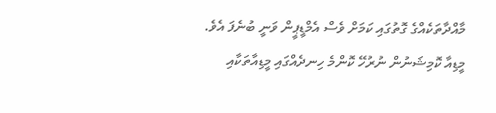މާއްދާތަކެއްގެ ގޮތުގައި ކަމަށް ވެސް އެމްޑީޕީން ވަނީ ބުނެފަ އެވެ.
މީޑިއާ ކޮމިޝަނުން ނުރުހޭ ކޮންމެ ހިނދެއްގައި މީޑިއާތަކާއި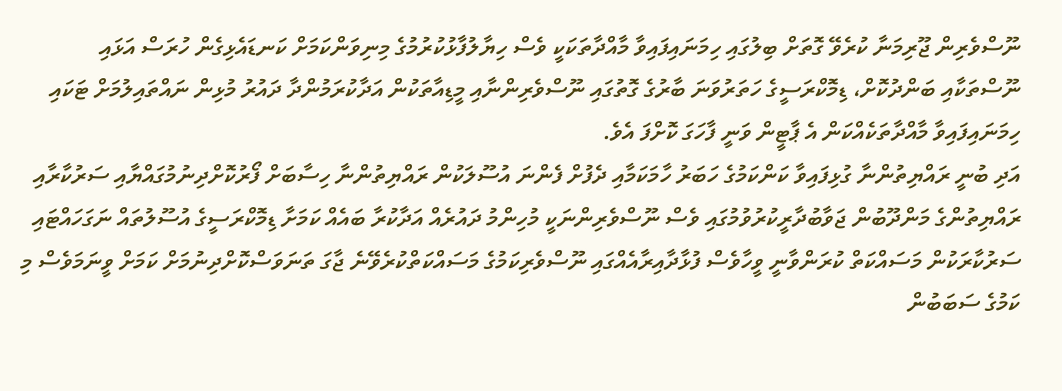ނޫސްވެރިން ޖޫރިމަނާ ކުރެވޭ ގޮތަށް ބިލުގައި ހިމަނައިފައިވާ މާއްދާތަކަކީ ވެސް ހިޔާލުފާޅުކުރުމުގެ މިނިވަންކަމަށް ކަނޑައެޅިގެން ހުރަސް އަޅައި ނޫސްތަކާއި ބަންދުކޮށް، ޑިމޮކްރަސީގެ ހަތަރުވަނަ ބާރުގެ ގޮތުގައި ނޫސްވެރިންނާއި މީޑިއާތަކުން އަދާކުރަމުންދާ ދައުރު މުޅިން ނައްތައިލުމަށް ޓަކައި ހިމަނައިފައިވާ މާއްދާތަކެއްކަން އެ ޕާޓީން ވަނީ ފާހަގަ ކޮށްފަ އެވެ.
އަދި ބުނީ ރައްޔިތުންނާ ގުޅިފައިވާ ކަންކަމުގެ ހަބަރު ހާމަކަމާއި ދެފުށް ފެންނަ އުސޫލަކުން ރައްޔިތުންނާ ހިސާބަށް ފޯރުކޮށްދިނުމުގައްޔާއި ސަރުކާރާއި ރައްޔިތުންގެ މަންދޫބުން ޖަވާބުދާރީކުރުވުމުގައި ވެސް ނޫސްވެރިންނަކީ މުހިންމު ދައުރެއް އަދާކުރާ ބައެއް ކަމަށާ ޑިމޮކްރަސީގެ އުސޫލުތައް ނަގަހައްޓައި ސަރުކާރަކުން މަސައްކަތް ކުރަންވާނީ ވީހާވެސް ފުޅާދާއިރާއެއްގައި ނޫސްވެރިކަމުގެ މަސައްކަތްކުރެވޭނެ ޖާގަ ތަނަވަސްކޮށްދިނުމަށް ކަމަށް ވީނަމަވެސް މި ކަމުގެ ސަބަބުން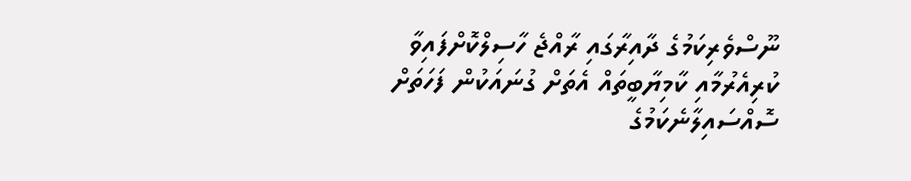ނޫސްވެރިކަމުގެ ދާއިރާގައި ރާއްޖެ ހާސިލްކޮށްފައިވާ ކުރިއެރުމާއި ކާމިޔާބީތައް އެތަށް ގުނައަކުން ފަހަތަށް ސޮއްސައިލާނެކަމުގެ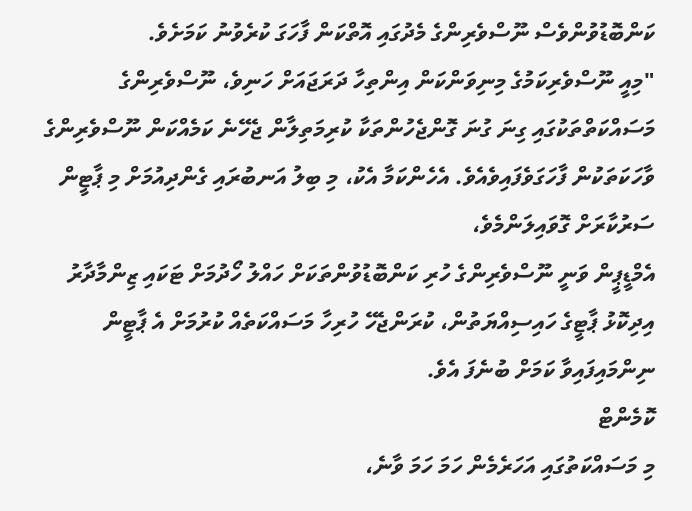ކަންބޮޑުވުންވެސް ނޫސްވެރިންގެ މެދުގައި އޮތްކަން ފާހަގަ ކުރެވުނު ކަމަށެވެ.
"މިއީ ނޫސްވެރިކަމުގެ މިނިވަންކަން އިންތިހާ ދަރަޖައަށް ހަނިވެ، ނޫސްވެރިންގެ މަސައްކަތްތަކުގައި ގިނަ ގުނަ ގޮންޖެހުންތަކާ ކުރިމަތިލާން ޖެހޭނެ ކަމެއްކަން ނޫސްވެރިންގެ ވާހަކަތަކުން ފާހަގަވެފައިވެއެވެ. އެހެންކަމާ އެކު، މި ބިލު އަނބުރައި ގެންދިއުމަށް މި ޕާޓީން ސަރުކާރަށް ގޮވައިލަންމެވެ،
އެމްޑީޕީން ވަނީ ނޫސްވެރިންގެ ހުރި ކަންބޮޑުވުންތަކަށް ހައްލު ހޯދުމަށް ޓަކައި ޒިންމާދާރު އިދިކޮޅު ޕާޓީގެ ހައިސިއްޔަތުން، ކުރަންޖެހޭ ހުރިހާ މަސައްކަތެއް ކުރުމަށް އެ ޕާޓީން ނިންމައިފައިވާ ކަމަށް ބުނެފަ އެވެ.
ކޮމެންޓް
މި މަސައްކަތުގައި އަހަރެމެން ހަމަ ހަމަ ވާނެ،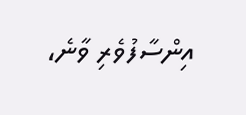އިންސާފުވެރި ވާނެ،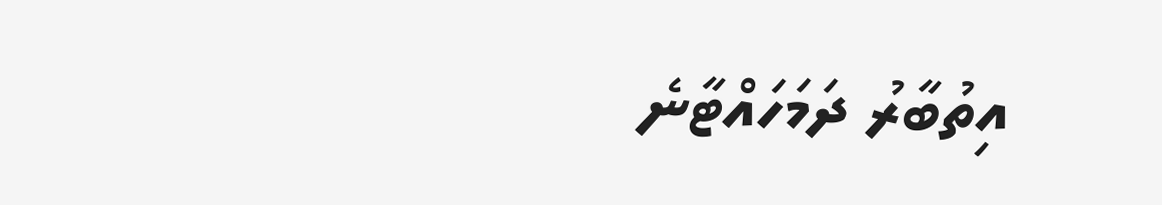އިތުބާރު ދަމަހައްޓާނެ